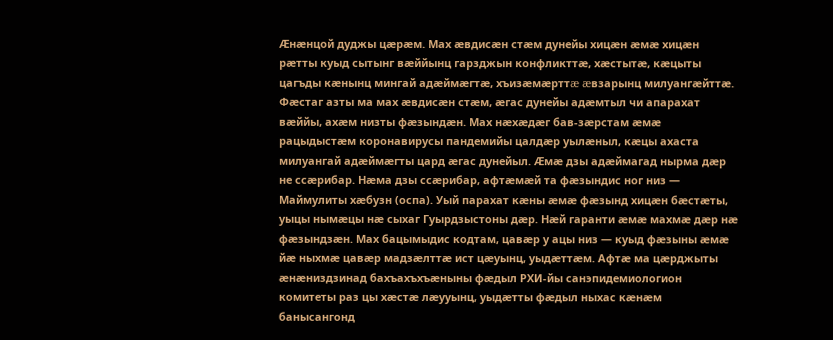Æнæнцой дуджы цæрæм. Мах æвдисæн стæм дунейы хицæн æмæ хицæн рæтты куыд сытынг вæййынц гарзджын конфликттæ, хæстытæ, кæцыты цагъды кæнынц мингай адæймæгтæ, хъизæмæрттæ æвзарынц милуангæйттæ. Фæстаг азты ма мах æвдисæн стæм, æгас дунейы адæмтыл чи апарахат вæййы, ахæм низты фæзындæн. Мах нæхæдæг бав-зæрстам æмæ рацыдыстæм коронавирусы пандемийы цалдæр уылæныл, кæцы ахаста милуангай адæймæгты цард æгас дунейыл. Æмæ дзы адæймагад нырма дæр не ссæрибар. Нæма дзы ссæрибар, афтæмæй та фæзындис ног низ — Маймулиты хæбузн (оспа). Уый парахат кæны æмæ фæзынд хицæн бæстæты, уыцы нымæцы нæ сыхаг Гуырдзыстоны дæр. Нæй гаранти æмæ махмæ дæр нæ фæзындзæн. Мах бацымыдис кодтам, цавæр у ацы низ — куыд фæзыны æмæ йæ ныхмæ цавæр мадзæлттæ ист цæуынц, уыдæттæм. Афтæ ма цæрджыты æнæниздзинад бахъахъхъæныны фæдыл РХИ-йы санэпидемиологион комитеты раз цы хæстæ лæууынц, уыдæтты фæдыл ныхас кæнæм банысангонд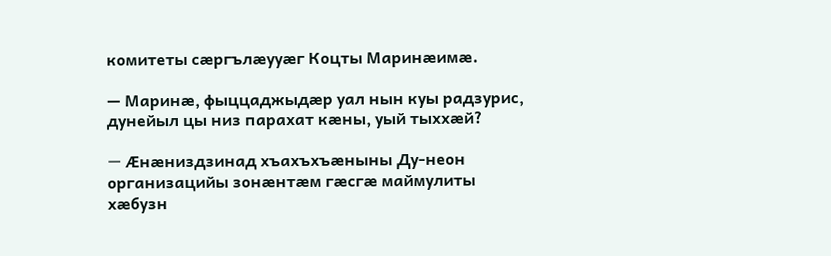комитеты сæргълæууæг Коцты Маринæимæ.

— Маринæ, фыццаджыдæр уал нын куы радзурис, дунейыл цы низ парахат кæны, уый тыххæй?

— Æнæниздзинад хъахъхъæныны Ду-неон организацийы зонæнтæм гæсгæ маймулиты хæбузн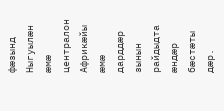фæзынд Ныгуылæн æмæ централон Африкæйы æмæ дарддæр зынын райдыдта æндæр бæстæты дæр.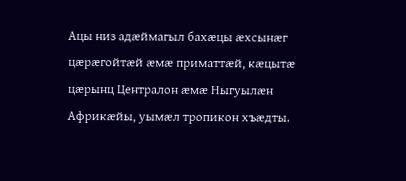Ацы низ адæймагыл бахæцы æхсынæг цæрæгойтæй æмæ приматтæй, кæцытæ цæрынц Централон æмæ Ныгуылæн Африкæйы, уымæл тропикон хъæдты.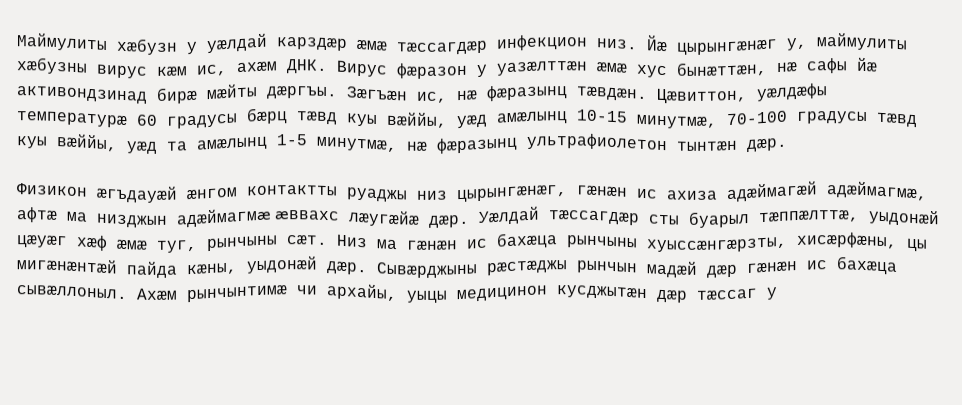Маймулиты хæбузн у уæлдай карздæр æмæ тæссагдæр инфекцион низ. Йæ цырынгæнæг у, маймулиты хæбузны вирус кæм ис, ахæм ДНК. Вирус фæразон у уазæлттæн æмæ хус бынæттæн, нæ сафы йæ активондзинад бирæ мæйты дæргъы. Зæгъæн ис, нæ фæразынц тæвдæн. Цæвиттон, уæлдæфы температурæ 60 градусы бæрц тæвд куы вæййы, уæд амæлынц 10-15 минутмæ, 70-100 градусы тæвд куы вæййы, уæд та амæлынц 1-5 минутмæ, нæ фæразынц ультрафиолетон тынтæн дæр.

Физикон æгъдауæй æнгом контактты руаджы низ цырынгæнæг, гæнæн ис ахиза адæймагæй адæймагмæ, афтæ ма низджын адæймагмæ æввахс лæугæйæ дæр. Уæлдай тæссагдæр сты буарыл тæппæлттæ, уыдонæй цæуæг хæф æмæ туг, рынчыны сæт. Низ ма гæнæн ис бахæца рынчыны хуыссæнгæрзты, хисæрфæны, цы мигæнæнтæй пайда кæны, уыдонæй дæр. Сывæрджыны рæстæджы рынчын мадæй дæр гæнæн ис бахæца сывæллоныл. Ахæм рынчынтимæ чи архайы, уыцы медицинон кусджытæн дæр тæссаг у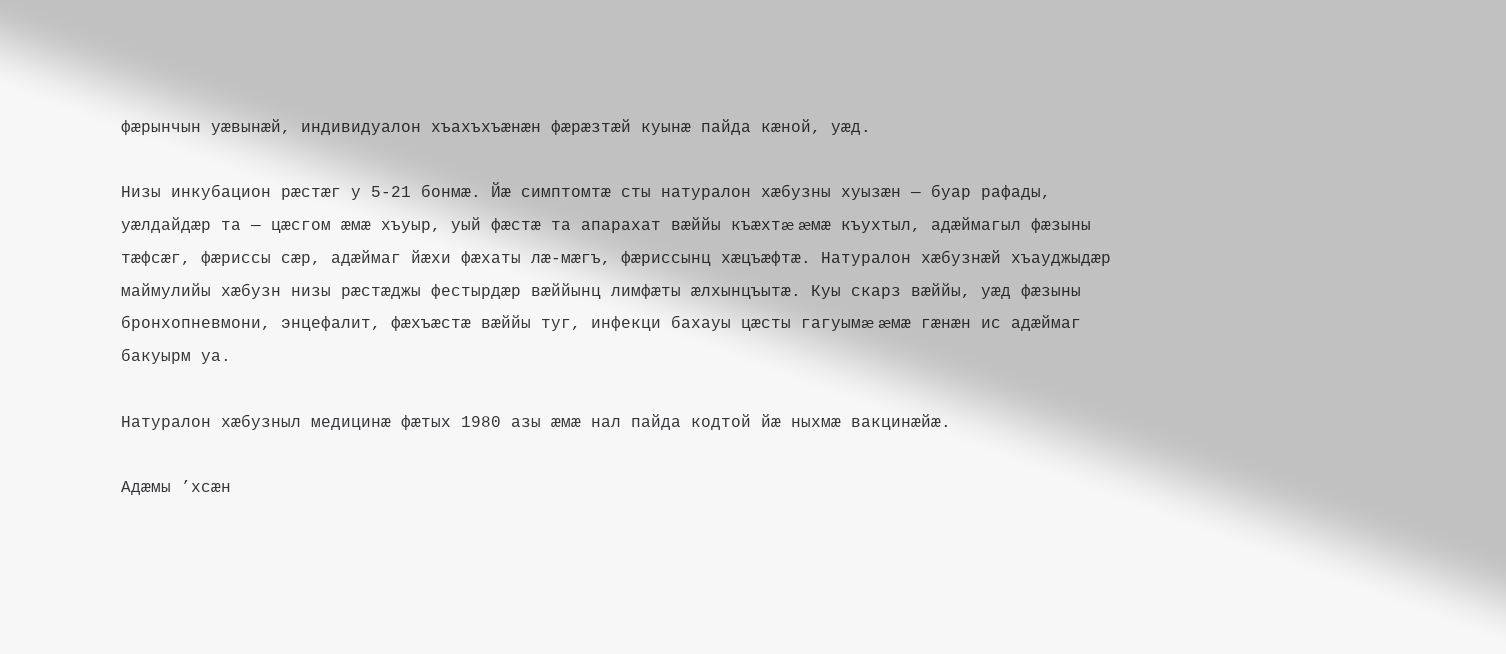фæрынчын уæвынæй, индивидуалон хъахъхъæнæн фæрæзтæй куынæ пайда кæной, уæд.

Низы инкубацион рæстæг у 5-21 бонмæ. Йæ симптомтæ сты натуралон хæбузны хуызæн — буар рафады, уæлдайдæр та — цæсгом æмæ хъуыр, уый фæстæ та апарахат вæййы къæхтæ æмæ къухтыл, адæймагыл фæзыны тæфсæг, фæриссы сæр, адæймаг йæхи фæхаты лæ-мæгъ, фæриссынц хæцъæфтæ. Натуралон хæбузнæй хъауджыдæр маймулийы хæбузн низы рæстæджы фестырдæр вæййынц лимфæты æлхынцъытæ. Куы скарз вæййы, уæд фæзыны бронхопневмони, энцефалит, фæхъæстæ вæййы туг, инфекци бахауы цæсты гагуымæ æмæ гæнæн ис адæймаг бакуырм уа.

Натуралон хæбузныл медицинæ фæтых 1980 азы æмæ нал пайда кодтой йæ ныхмæ вакцинæйæ.

Адæмы ’хсæн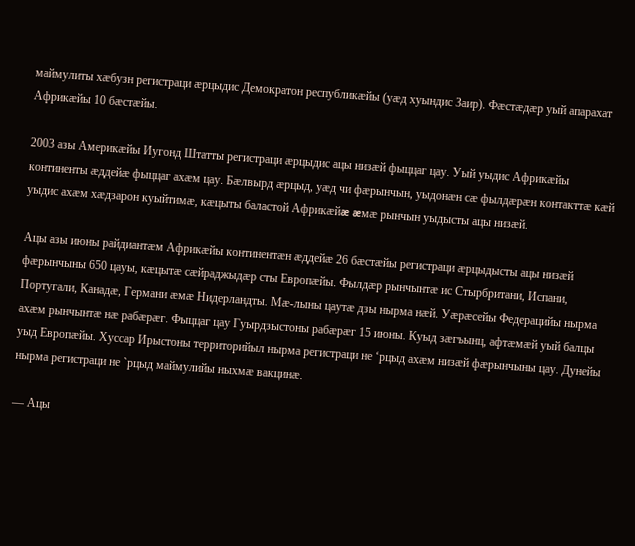маймулиты хæбузн регистраци æрцыдис Демократон республикæйы (уæд хуындис Заир). Фæстæдæр уый апарахат Африкæйы 10 бæстæйы.

2003 азы Америкæйы Иугонд Штатты регистраци æрцыдис ацы низæй фыццаг цау. Уый уыдис Африкæйы континенты æддейæ фыццаг ахæм цау. Бæлвырд æрцыд, уæд чи фæрынчын, уыдонæн сæ фылдæрæн контакттæ кæй уыдис ахæм хæдзарон куыйтимæ, кæцыты баластой Африкæйæ æмæ рынчын уыдысты ацы низæй.

Ацы азы июны райдиантæм Африкæйы континентæн æддейæ 26 бæстæйы регистраци æрцыдысты ацы низæй фæрынчыны 650 цауы, кæцытæ сæйраджыдæр сты Европæйы. Фылдæр рынчынтæ ис Стырбритани, Испани, Португали, Канадæ, Германи æмæ Нидерландты. Мæ-лыны цаутæ дзы нырма нæй. Уæрæсейы Федерацийы нырма ахæм рынчынтæ нæ рабæрæг. Фыццаг цау Гуырдзыстоны рабæрæг 15 июны. Куыд зæгъынц, афтæмæй уый балцы уыд Европæйы. Хуссар Ирыстоны территорийыл нырма регистраци не ‘рцыд ахæм низæй фæрынчыны цау. Дунейы нырма регистраци не `рцыд маймулийы ныхмæ вакцинæ.

— Ацы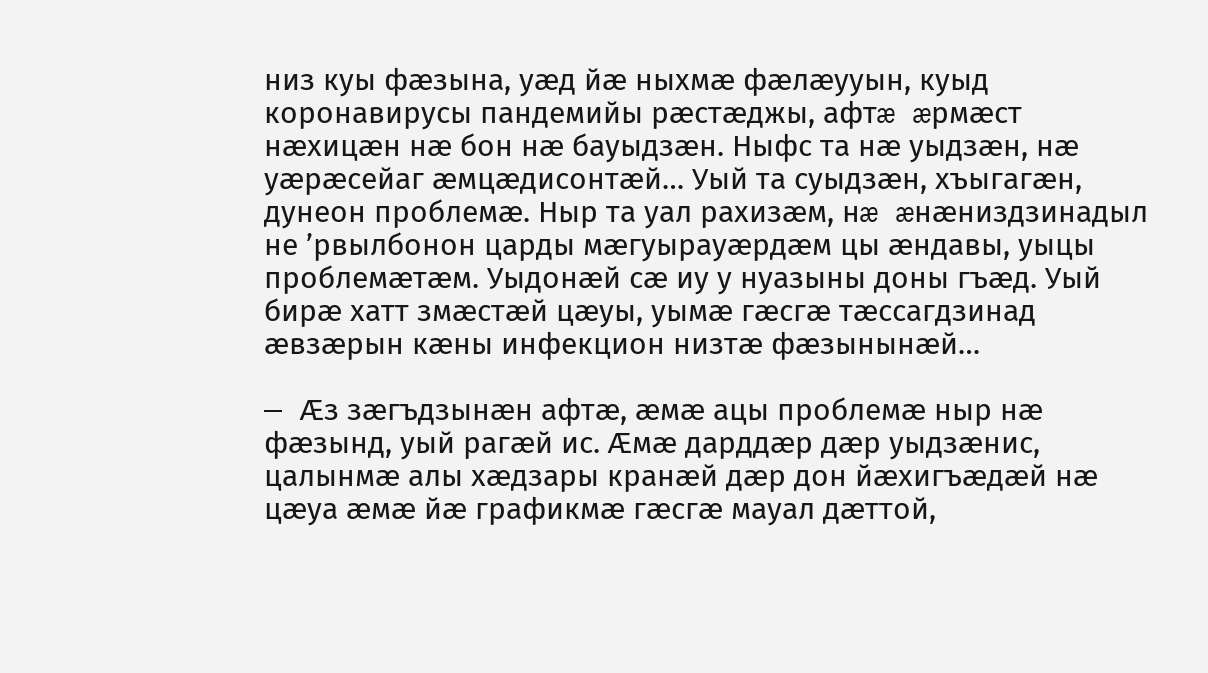низ куы фæзына, уæд йæ ныхмæ фæлæууын, куыд коронавирусы пандемийы рæстæджы, афтæ æрмæст нæхицæн нæ бон нæ бауыдзæн. Ныфс та нæ уыдзæн, нæ уæрæсейаг æмцæдисонтæй… Уый та суыдзæн, хъыгагæн, дунеон проблемæ. Ныр та уал рахизæм, нæ æнæниздзинадыл не ’рвылбонон царды мæгуырауæрдæм цы æндавы, уыцы проблемæтæм. Уыдонæй сæ иу у нуазыны доны гъæд. Уый бирæ хатт змæстæй цæуы, уымæ гæсгæ тæссагдзинад æвзæрын кæны инфекцион низтæ фæзынынæй…

— Æз зæгъдзынæн афтæ, æмæ ацы проблемæ ныр нæ фæзынд, уый рагæй ис. Æмæ дарддæр дæр уыдзæнис, цалынмæ алы хæдзары кранæй дæр дон йæхигъæдæй нæ цæуа æмæ йæ графикмæ гæсгæ мауал дæттой,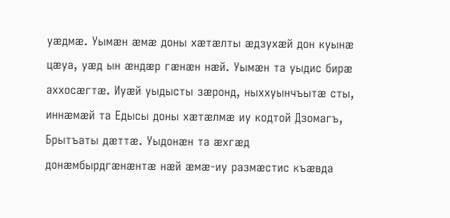уæдмæ. Уымæн æмæ доны хæтæлты æдзухæй дон куынæ цæуа, уæд ын æндæр гæнæн нæй. Уымæн та уыдис бирæ аххосæгтæ. Иуæй уыдысты зæронд, ныххуынчъытæ сты, иннæмæй та Едысы доны хæтæлмæ иу кодтой Дзомагъ, Брытъаты дæттæ. Уыдонæн та æхгæд донæмбырдгæнæнтæ нæй æмæ-иу размæстис къæвда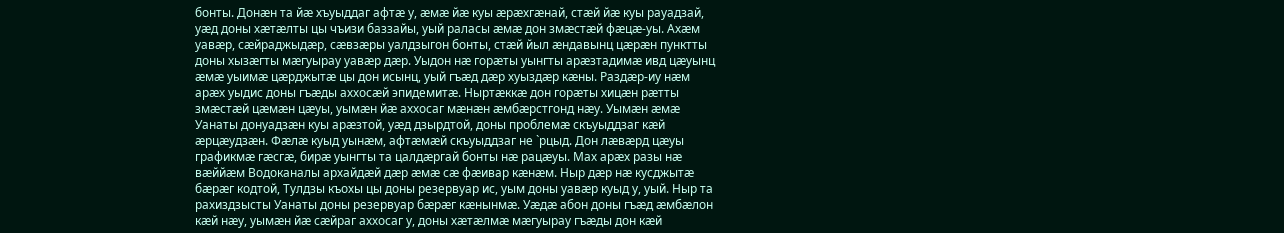бонты. Донæн та йæ хъуыддаг афтæ у, æмæ йæ куы æрæхгæнай, стæй йæ куы рауадзай, уæд доны хæтæлты цы чъизи баззайы, уый раласы æмæ дон змæстæй фæцæ-уы. Ахæм уавæр, сæйраджыдæр, сæвзæры уалдзыгон бонты, стæй йыл æндавынц цæрæн пунктты доны хызæгты мæгуырау уавæр дæр. Уыдон нæ горæты уынгты арæзтадимæ ивд цæуынц æмæ уыимæ цæрджытæ цы дон исынц, уый гъæд дæр хуыздæр кæны. Раздæр-иу нæм арæх уыдис доны гъæды аххосæй эпидемитæ. Ныртæккæ дон горæты хицæн рæтты змæстæй цæмæн цæуы, уымæн йæ аххосаг мæнæн æмбæрстгонд нæу. Уымæн æмæ Уанаты донуадзæн куы арæзтой, уæд дзырдтой, доны проблемæ скъуыддзаг кæй æрцæудзæн. Фæлæ куыд уынæм, афтæмæй скъуыддзаг не `рцыд. Дон лæвæрд цæуы графикмæ гæсгæ, бирæ уынгты та цалдæргай бонты нæ рацæуы. Мах арæх разы нæ вæййæм Водоканалы архайдæй дæр æмæ сæ фæивар кæнæм. Ныр дæр нæ кусджытæ бæрæг кодтой, Тулдзы къохы цы доны резервуар ис, уым доны уавæр куыд у, уый. Ныр та рахиздзысты Уанаты доны резервуар бæрæг кæнынмæ. Уæдæ абон доны гъæд æмбæлон кæй нæу, уымæн йæ сæйраг аххосаг у, доны хæтæлмæ мæгуырау гъæды дон кæй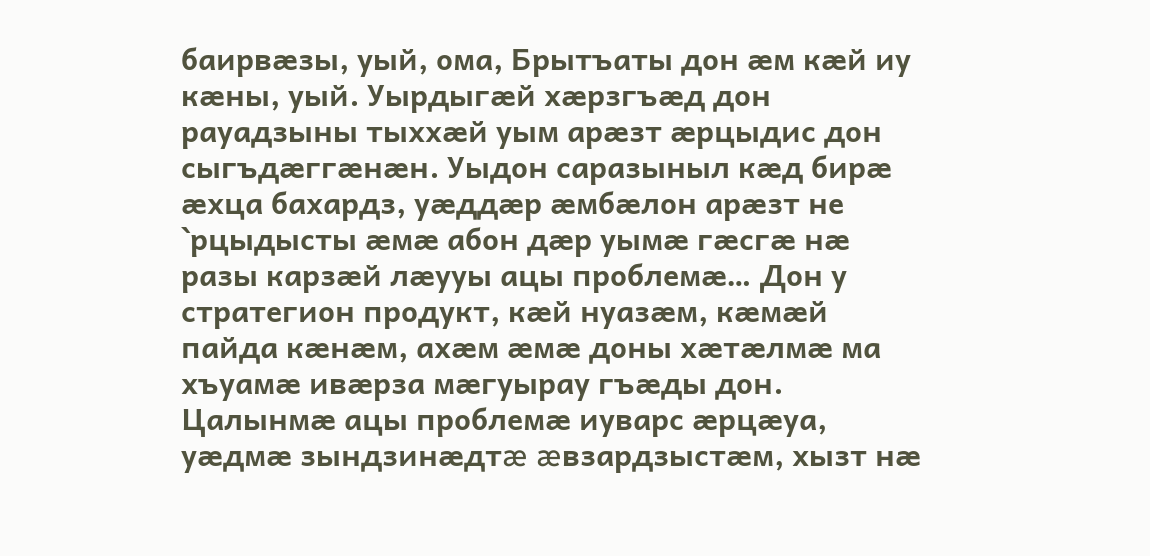баирвæзы, уый, ома, Брытъаты дон æм кæй иу кæны, уый. Уырдыгæй хæрзгъæд дон рауадзыны тыххæй уым арæзт æрцыдис дон сыгъдæггæнæн. Уыдон саразыныл кæд бирæ æхца бахардз, уæддæр æмбæлон арæзт не `рцыдысты æмæ абон дæр уымæ гæсгæ нæ разы карзæй лæууы ацы проблемæ… Дон у стратегион продукт, кæй нуазæм, кæмæй пайда кæнæм, ахæм æмæ доны хæтæлмæ ма хъуамæ ивæрза мæгуырау гъæды дон. Цалынмæ ацы проблемæ иуварс æрцæуа, уæдмæ зындзинæдтæ æвзардзыстæм, хызт нæ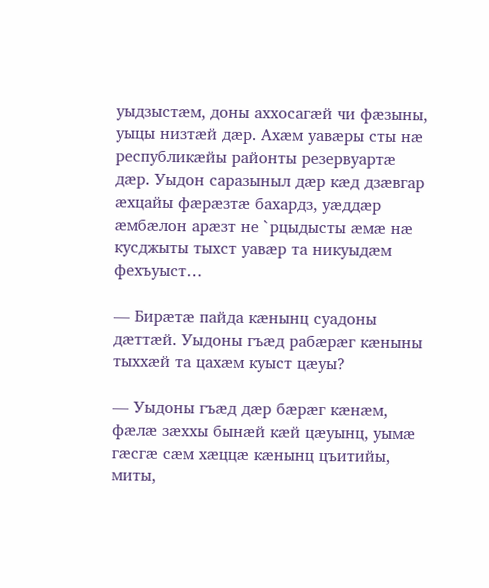уыдзыстæм, доны аххосагæй чи фæзыны, уыцы низтæй дæр. Ахæм уавæры сты нæ республикæйы районты резервуартæ дæр. Уыдон саразыныл дæр кæд дзæвгар æхцайы фæрæзтæ бахардз, уæддæр æмбæлон арæзт не `рцыдысты æмæ нæ кусджыты тыхст уавæр та никуыдæм фехъуыст…

— Бирæтæ пайда кæнынц суадоны дæттæй. Уыдоны гъæд рабæрæг кæныны тыххæй та цахæм куыст цæуы?

— Уыдоны гъæд дæр бæрæг кæнæм, фæлæ зæххы бынæй кæй цæуынц, уымæ гæсгæ сæм хæццæ кæнынц цъитийы, миты,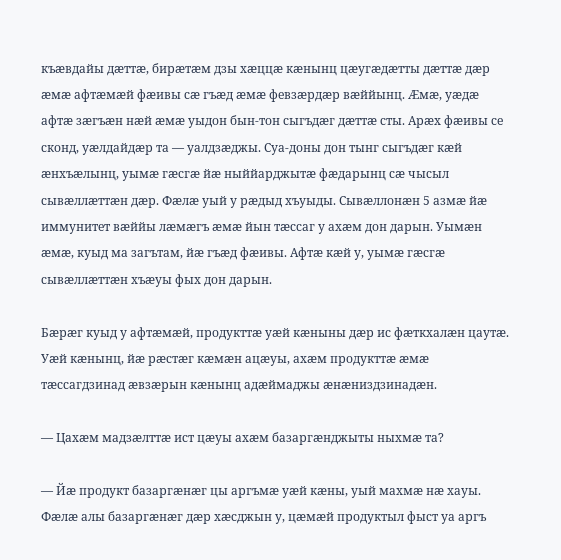къæвдайы дæттæ, бирæтæм дзы хæццæ кæнынц цæугæдæтты дæттæ дæр æмæ афтæмæй фæивы сæ гъæд æмæ февзæрдæр вæййынц. Æмæ, уæдæ афтæ зæгъæн нæй æмæ уыдон бын-тон сыгъдæг дæттæ сты. Арæх фæивы се сконд, уæлдайдæр та — уалдзæджы. Суа-доны дон тынг сыгъдæг кæй æнхъæлынц, уымæ гæсгæ йæ ныййарджытæ фæдарынц сæ чысыл сывæллæттæн дæр. Фæлæ уый у рæдыд хъуыды. Сывæллонæн 5 азмæ йæ иммунитет вæййы лæмæгъ æмæ йын тæссаг у ахæм дон дарын. Уымæн æмæ, куыд ма загътам, йæ гъæд фæивы. Афтæ кæй у, уымæ гæсгæ сывæллæттæн хъæуы фых дон дарын.

Бæрæг куыд у афтæмæй, продукттæ уæй кæныны дæр ис фæткхалæн цаутæ. Уæй кæнынц, йæ рæстæг кæмæн ацæуы, ахæм продукттæ æмæ тæссагдзинад æвзæрын кæнынц адæймаджы æнæниздзинадæн.

— Цахæм мадзæлттæ ист цæуы ахæм базаргæнджыты ныхмæ та?

— Йæ продукт базаргæнæг цы аргъмæ уæй кæны, уый махмæ нæ хауы. Фæлæ алы базаргæнæг дæр хæсджын у, цæмæй продуктыл фыст уа аргъ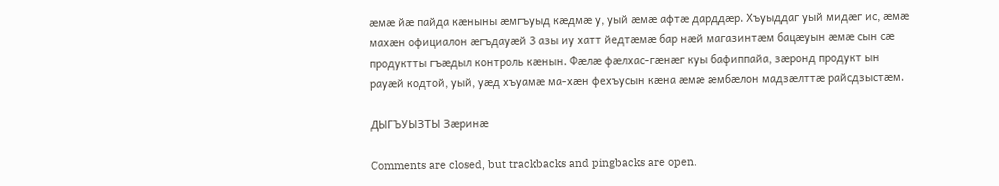æмæ йæ пайда кæныны æмгъуыд кæдмæ у, уый æмæ афтæ дарддæр. Хъуыддаг уый мидæг ис, æмæ махæн официалон æгъдауæй 3 азы иу хатт йедтæмæ бар нæй магазинтæм бацæуын æмæ сын сæ продуктты гъæдыл контроль кæнын. Фæлæ фæлхас-гæнæг куы бафиппайа, зæронд продукт ын рауæй кодтой, уый, уæд хъуамæ ма-хæн фехъусын кæна æмæ æмбæлон мадзæлттæ райсдзыстæм.

ДЫГЪУЫЗТЫ Зæринæ

Comments are closed, but trackbacks and pingbacks are open.